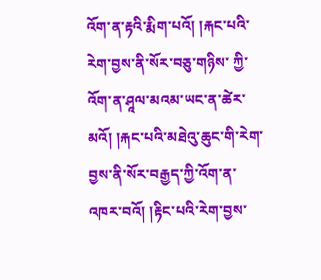འོག་ན་རྟའི་རྨིག་པའོ། །རྐང་པའི་རེག་བྱས་ནི་སོར་བཅུ་གཉིས་ ཀྱི་འོག་ན་ཤཱལ་མའམ་ཡང་ན་ཚེར་མའོ། །རྐང་པའི་མཐེའུ་ཆུང་གི་རེག་བྱས་ནི་སོར་བརྒྱད་ཀྱི་འོག་ན་འཁར་བའོ། །རྟིང་པའི་རེག་བྱས་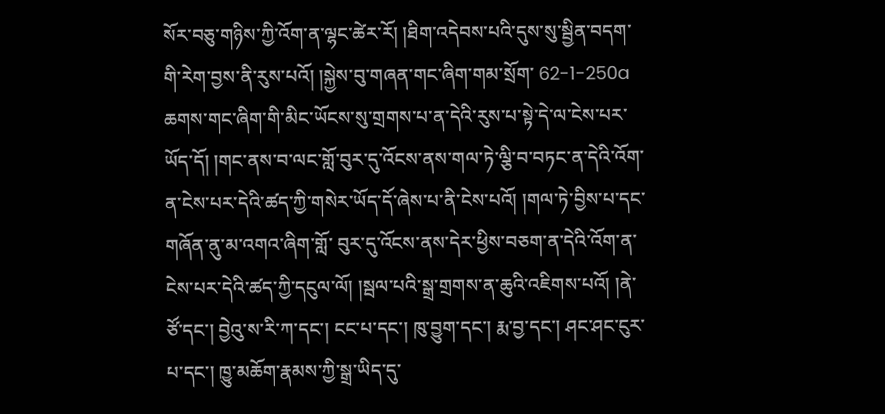སོར་བཅུ་གཉིས་ཀྱི་འོག་ན་ལྷང་ཚེར་རོ། །ཐིག་འདེབས་པའི་དུས་སུ་སྦྱིན་བདག་གི་རེག་བྱས་ནི་རུས་པའོ། །སྐྱེས་བུ་གཞན་གང་ཞིག་གམ་སྲོག་ 62-1-250a ཆགས་གང་ཞིག་གི་མིང་ཡོངས་སུ་གྲགས་པ་ན་དེའི་རུས་པ་སྟེ་དེ་ལ་ངེས་པར་ཡོད་དོ། །གང་ནས་བ་ལང་གློ་བུར་དུ་འོངས་ནས་གལ་ཏེ་ལྕི་བ་བཏང་ན་དེའི་འོག་ན་ངེས་པར་དེའི་ཚད་ཀྱི་གསེར་ཡོད་དོ་ཞེས་པ་ནི་ངེས་པའོ། །གལ་ཏེ་བྱིས་པ་དང་གཞོན་ནུ་མ་འགའ་ཞིག་གློ་ བུར་དུ་འོངས་ནས་དེར་ཕྱིས་བཅག་ན་དེའི་འོག་ན་ངེས་པར་དེའི་ཚད་ཀྱི་དངུལ་ལོ། །སྦལ་པའི་སྒྲ་གྲགས་ན་ཆུའི་འཇིགས་པའོ། །ནེ་ཙོ་དང་། བྱེའུ་ས་རི་ཀ་དང་། ངང་པ་དང་། ཁུ་བྱུག་དང་། རྨ་བྱ་དང་། ཤང་ཤང་ངུར་པ་དང་། ཁྱུ་མཆོག་རྣམས་ཀྱི་སྒྲ་ཡིད་དུ་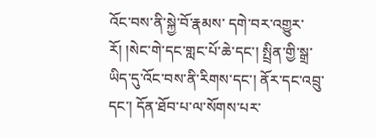འོང་བས་ནི་སྐྱེ་བོ་རྣམས་ དགེ་བར་འགྱུར་རོ། །སེང་གེ་དང་གླང་པོ་ཆེ་དང་། སྤྲིན་གྱི་སྒྲ་ཡིད་དུ་འོང་བས་ནི་རིགས་དང་། ནོར་དང་འབྲུ་དང་། དོན་ཐོབ་པ་ལ་སོགས་པར་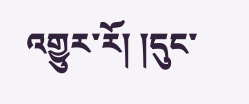འགྱུར་རོ། །དུང་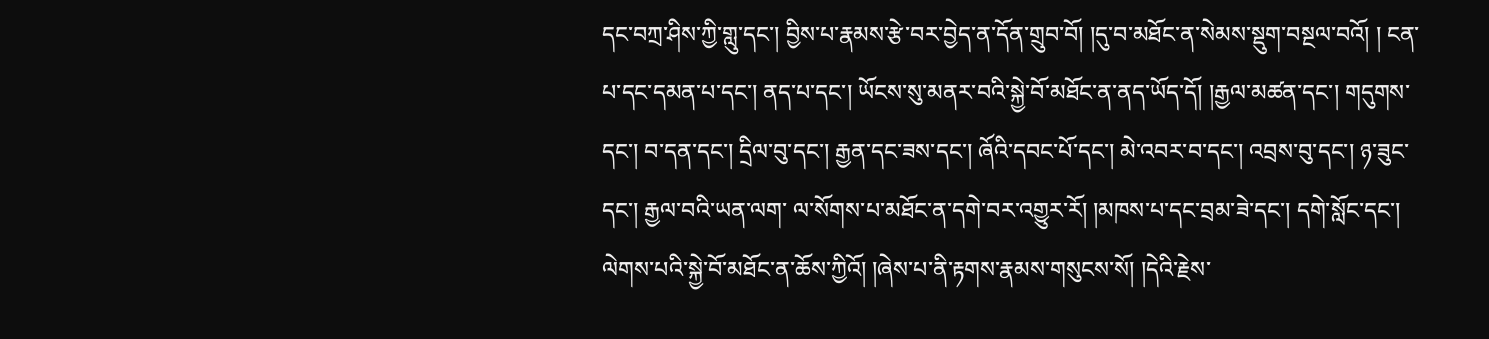དང་བཀྲ་ཤིས་ཀྱི་གླུ་དང་། བྱིས་པ་རྣམས་རྩེ་བར་བྱེད་ན་དོན་གྲུབ་བོ། །དུ་བ་མཐོང་ན་སེམས་སྡུག་བསྔལ་བའོ། ། ངན་པ་དང་དམན་པ་དང་། ནད་པ་དང་། ཡོངས་སུ་མནར་བའི་སྐྱེ་བོ་མཐོང་ན་ནད་ཡོད་དོ། །རྒྱལ་མཚན་དང་། གདུགས་དང་། བ་དན་དང་། དྲིལ་བུ་དང་། རྒྱན་དང་ཟས་དང་། ཞོའི་དབང་པོ་དང་། མེ་འབར་བ་དང་། འབྲས་བུ་དང་། ཉ་ཟུང་དང་། རྒྱལ་བའི་ཡན་ལག་ ལ་སོགས་པ་མཐོང་ན་དགེ་བར་འགྱུར་རོ། །མཁས་པ་དང་བྲམ་ཟེ་དང་། དགེ་སློང་དང་། ལེགས་པའི་སྐྱེ་བོ་མཐོང་ན་ཆོས་ཀྱིའོ། །ཞེས་པ་ནི་རྟགས་རྣམས་གསུངས་སོ། །དེའི་རྗེས་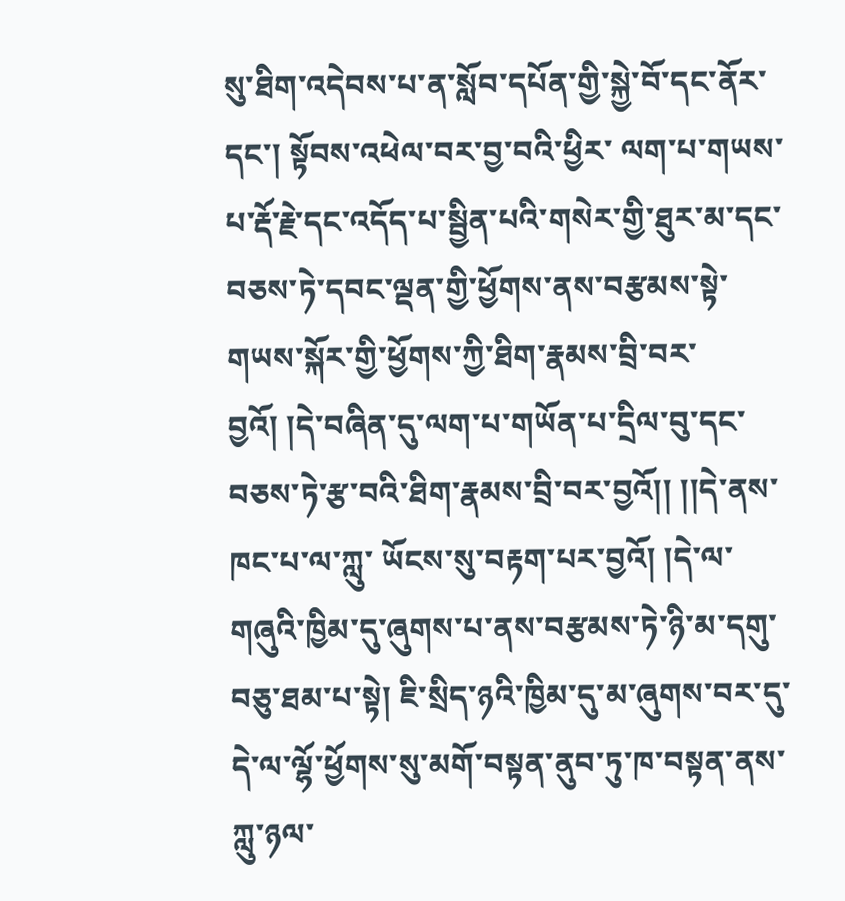སུ་ཐིག་འདེབས་པ་ན་སློབ་དཔོན་གྱི་སྐྱེ་བོ་དང་ནོར་དང་། སྟོབས་འཕེལ་བར་བྱ་བའི་ཕྱིར་ ལག་པ་གཡས་པ་རྡོ་རྗེ་དང་འདོད་པ་སྦྱིན་པའི་གསེར་གྱི་ཐུར་མ་དང་བཅས་ཏེ་དབང་ལྡན་གྱི་ཕྱོགས་ནས་བརྩམས་སྟེ་གཡས་སྐོར་གྱི་ཕྱོགས་ཀྱི་ཐིག་རྣམས་བྲི་བར་བྱའོ། །དེ་བཞིན་དུ་ལག་པ་གཡོན་པ་དྲིལ་བུ་དང་བཅས་ཏེ་རྩ་བའི་ཐིག་རྣམས་བྲི་བར་བྱའོ།། །།དེ་ནས་ཁང་པ་ལ་ཀླུ་ ཡོངས་སུ་བརྟག་པར་བྱའོ། །དེ་ལ་གཞུའི་ཁྱིམ་དུ་ཞུགས་པ་ནས་བརྩམས་ཏེ་ཉི་མ་དགུ་བཅུ་ཐམ་པ་སྟེ། ཇི་སྲིད་ཉའི་ཁྱིམ་དུ་མ་ཞུགས་བར་དུ་དེ་ལ་ལྷོ་ཕྱོགས་སུ་མགོ་བསྟན་ནུབ་ཏུ་ཁ་བསྟན་ནས་ཀླུ་ཉལ་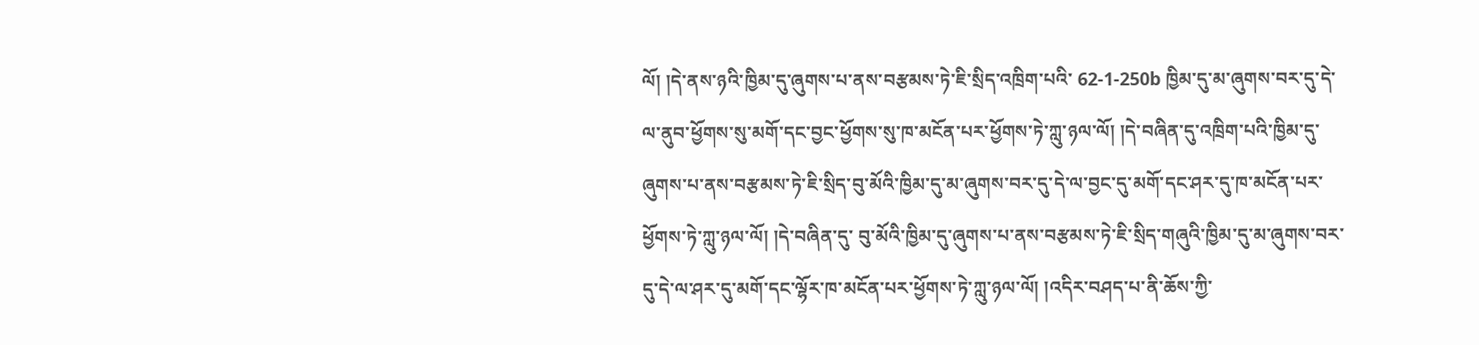ལོ། །དེ་ནས་ཉའི་ཁྱིམ་དུ་ཞུགས་པ་ནས་བརྩམས་ཏེ་ཇི་སྲིད་འཁྲིག་པའི་ 62-1-250b ཁྱིམ་དུ་མ་ཞུགས་བར་དུ་དེ་ལ་ནུབ་ཕྱོགས་སུ་མགོ་དང་བྱང་ཕྱོགས་སུ་ཁ་མངོན་པར་ཕྱོགས་ཏེ་ཀླུ་ཉལ་ལོ། །དེ་བཞིན་དུ་འཁྲིག་པའི་ཁྱིམ་དུ་ཞུགས་པ་ནས་བརྩམས་ཏེ་ཇི་སྲིད་བུ་མོའི་ཁྱིམ་དུ་མ་ཞུགས་བར་དུ་དེ་ལ་བྱང་དུ་མགོ་དང་ཤར་དུ་ཁ་མངོན་པར་ཕྱོགས་ཏེ་ཀླུ་ཉལ་ལོ། །དེ་བཞིན་དུ་ བུ་མོའི་ཁྱིམ་དུ་ཞུགས་པ་ནས་བརྩམས་ཏེ་ཇི་སྲིད་གཞུའི་ཁྱིམ་དུ་མ་ཞུགས་བར་དུ་དེ་ལ་ཤར་དུ་མགོ་དང་ལྷོར་ཁ་མངོན་པར་ཕྱོགས་ཏེ་ཀླུ་ཉལ་ལོ། །འདིར་བཤད་པ་ནི་ཆོས་ཀྱི་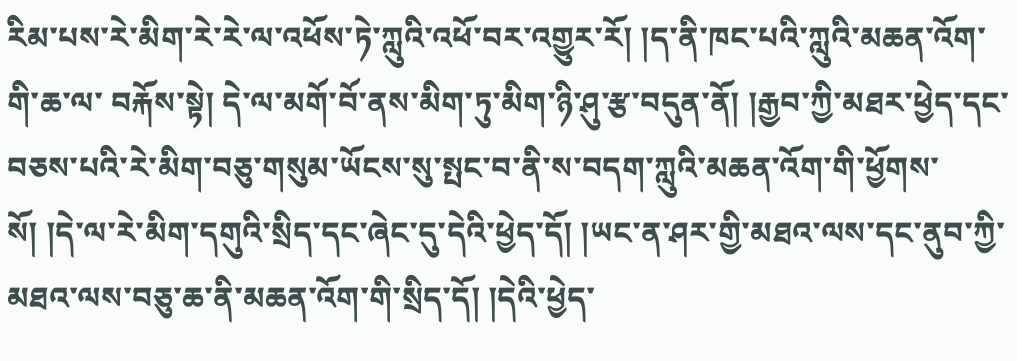རིམ་པས་རེ་མིག་རེ་རེ་ལ་འཕོས་ཏེ་ཀླུའི་འཕོ་བར་འགྱུར་རོ། །ད་ནི་ཁང་པའི་ཀླུའི་མཆན་འོག་གི་ཆ་ལ་ བརྐོས་སྟེ། དེ་ལ་མགོ་བོ་ནས་མིག་ཏུ་མིག་ཉི་ཤུ་རྩ་བདུན་ནོ། །རྒྱབ་ཀྱི་མཐར་ཕྱེད་དང་བཅས་པའི་རེ་མིག་བཅུ་གསུམ་ཡོངས་སུ་སྤང་བ་ནི་ས་བདག་ཀླུའི་མཆན་འོག་གི་ཕྱོགས་སོ། །དེ་ལ་རེ་མིག་དགུའི་སྲིད་དང་ཞེང་དུ་དེའི་ཕྱེད་དོ། །ཡང་ན་ཤར་གྱི་མཐའ་ལས་དང་ནུབ་ཀྱི་ མཐའ་ལས་བཅུ་ཆ་ནི་མཆན་འོག་གི་སྲིད་དོ། །དེའི་ཕྱེད་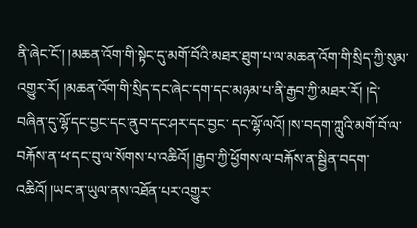ནི་ཞེང་ངོ་། །མཆན་འོག་གི་སྟེང་དུ་མགོ་བོའི་མཐར་ཐུག་པ་ལ་མཆན་འོག་གི་སྲིད་ཀྱི་སུམ་འགྱུར་རོ། །མཆན་འོག་གི་སྲིད་དང་ཞེང་དག་དང་མཉམ་པ་ནི་རྒྱབ་ཀྱི་མཐར་རོ། །དེ་བཞིན་དུ་ལྷོ་དང་བྱང་དང་ནུབ་དང་ཤར་དང་བྱང་ དང་ལྷོ་ལའོ། །ས་བདག་ཀླུའི་མགོ་བོ་ལ་བརྐོས་ན་ཕ་དང་བུ་ལ་སོགས་པ་འཆིའོ། །རྒྱབ་ཀྱི་ཕྱོགས་ལ་བརྐོས་ན་སྦྱིན་བདག་འཆིའོ། །ཡང་ན་ཡུལ་ནས་འཐོན་པར་འགྱུར་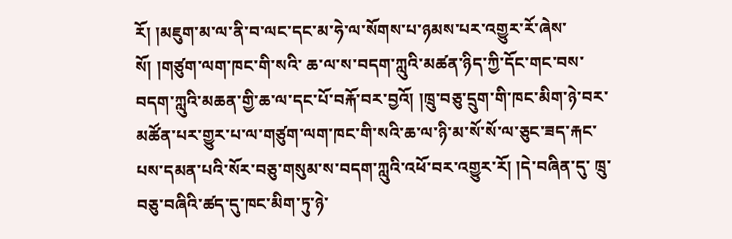རོ། །མཇུག་མ་ལ་ནི་བ་ལང་དང་མ་ཧེ་ལ་སོགས་པ་ཉམས་པར་འགྱུར་རོ་ཞེས་སོ། །གཙུག་ལག་ཁང་གི་སའི་ ཆ་ལ་ས་བདག་ཀླུའི་མཚན་ཉིད་ཀྱི་དོང་གང་བས་བདག་ཀླུའི་མཆན་གྱི་ཆ་ལ་དང་པོ་བརྐོ་བར་བྱའོ། །ཁྲུ་བཅུ་དྲུག་གི་ཁང་མིག་ཉེ་བར་མཚོན་པར་གྱུར་པ་ལ་གཙུག་ལག་ཁང་གི་སའི་ཆ་ལ་ཉི་མ་སོ་སོ་ལ་ཅུང་ཟད་རྐང་པས་དམན་པའི་སོར་བཅུ་གསུམ་ས་བདག་ཀླུའི་འཕོ་བར་འགྱུར་རོ། །དེ་བཞིན་དུ་ ཁྲུ་བཅུ་བཞིའི་ཚད་དུ་ཁང་མིག་ཏུ་ཉེ་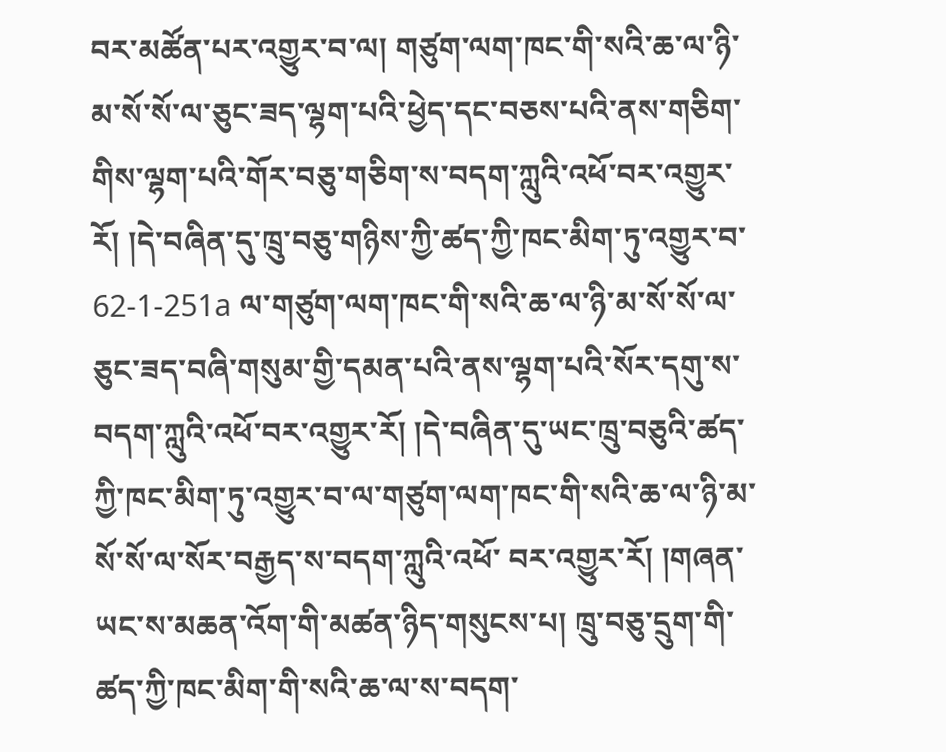བར་མཚོན་པར་འགྱུར་བ་ལ། གཙུག་ལག་ཁང་གི་སའི་ཆ་ལ་ཉི་མ་སོ་སོ་ལ་ཅུང་ཟད་ལྷག་པའི་ཕྱེད་དང་བཅས་པའི་ནས་གཅིག་གིས་ལྷག་པའི་གོར་བཅུ་གཅིག་ས་བདག་ཀླུའི་འཕོ་བར་འགྱུར་རོ། །དེ་བཞིན་དུ་ཁྲུ་བཅུ་གཉིས་ཀྱི་ཚད་ཀྱི་ཁང་མིག་ཏུ་འགྱུར་བ་ 62-1-251a ལ་གཙུག་ལག་ཁང་གི་སའི་ཆ་ལ་ཉི་མ་སོ་སོ་ལ་ཅུང་ཟད་བཞི་གསུམ་གྱི་དམན་པའི་ནས་ལྷག་པའི་སོར་དགུ་ས་བདག་ཀླུའི་འཕོ་བར་འགྱུར་རོ། །དེ་བཞིན་དུ་ཡང་ཁྲུ་བཅུའི་ཚད་ཀྱི་ཁང་མིག་ཏུ་འགྱུར་བ་ལ་གཙུག་ལག་ཁང་གི་སའི་ཆ་ལ་ཉི་མ་སོ་སོ་ལ་སོར་བརྒྱད་ས་བདག་ཀླུའི་འཕོ་ བར་འགྱུར་རོ། །གཞན་ཡང་ས་མཆན་འོག་གི་མཚན་ཉིད་གསུངས་པ། ཁྲུ་བཅུ་དྲུག་གི་ཚད་ཀྱི་ཁང་མིག་གི་སའི་ཆ་ལ་ས་བདག་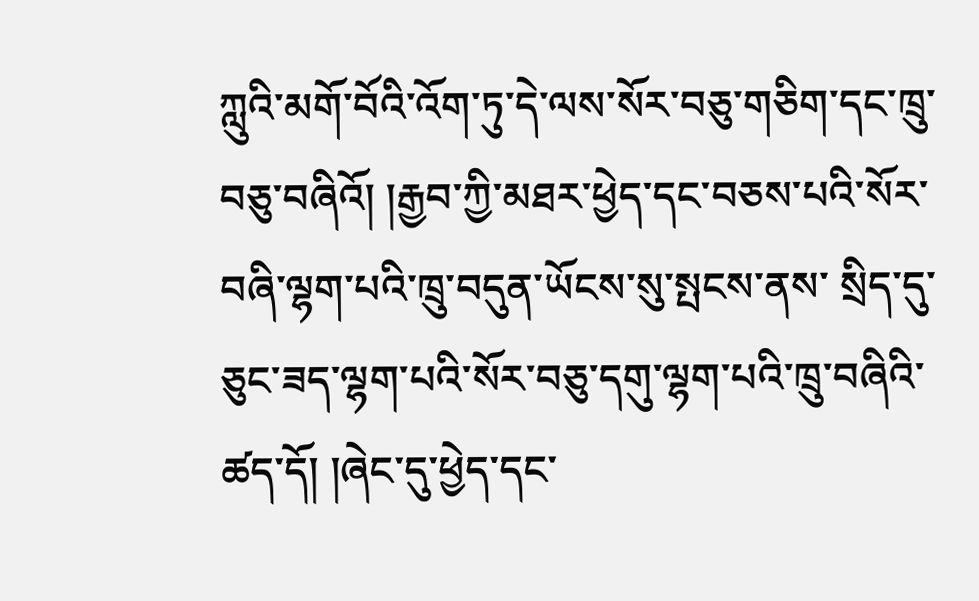ཀླུའི་མགོ་བོའི་འོག་ཏུ་དེ་ལས་སོར་བཅུ་གཅིག་དང་ཁྲུ་བཅུ་བཞིའོ། །རྒྱབ་ཀྱི་མཐར་ཕྱེད་དང་བཅས་པའི་སོར་བཞི་ལྷག་པའི་ཁྲུ་བདུན་ཡོངས་སུ་སྤངས་ནས་ སྲིད་དུ་ཅུང་ཟད་ལྷག་པའི་སོར་བཅུ་དགུ་ལྷག་པའི་ཁྲུ་བཞིའི་ཚད་དོ། །ཞེང་དུ་ཕྱེད་དང་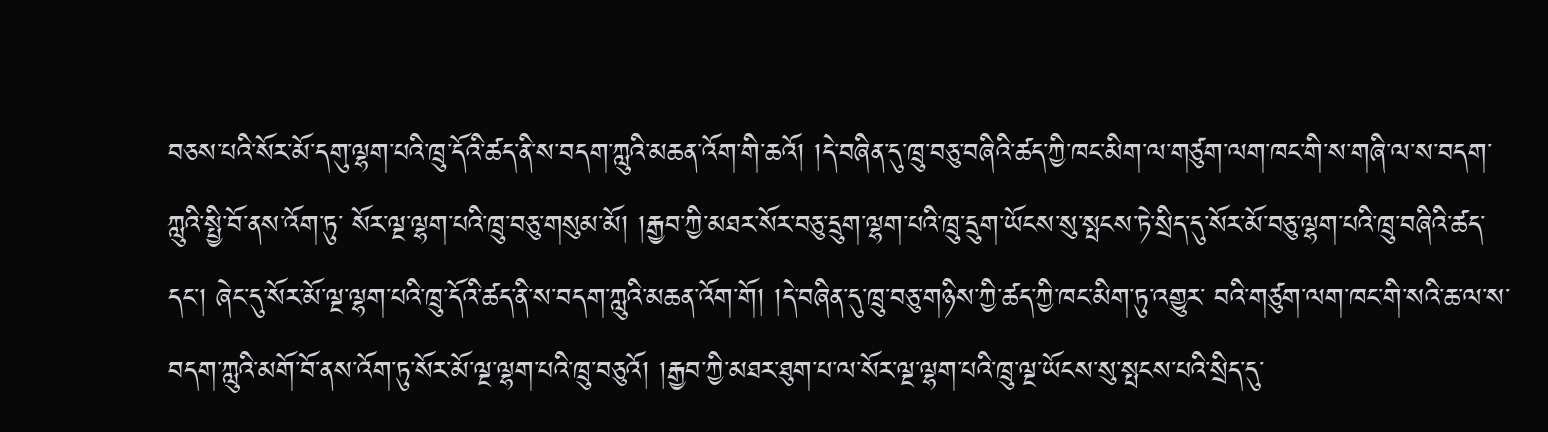བཅས་པའི་སོར་མོ་དགུ་ལྷག་པའི་ཁྲུ་དོའི་ཚད་ནི་ས་བདག་ཀླུའི་མཆན་འོག་གི་ཆའོ། །དེ་བཞིན་དུ་ཁྲུ་བཅུ་བཞིའི་ཚད་ཀྱི་ཁང་མིག་ལ་གཙུག་ལག་ཁང་གི་ས་གཞི་ལ་ས་བདག་ཀླུའི་སྤྱི་བོ་ནས་འོག་ཏུ་ སོར་ལྔ་ལྷག་པའི་ཁྲུ་བཅུ་གསུམ་མོ། །རྒྱབ་ཀྱི་མཐར་སོར་བཅུ་དྲུག་ལྷག་པའི་ཁྲུ་དྲུག་ཡོངས་སུ་སྤངས་ཏེ་སྲིད་དུ་སོར་མོ་བཅུ་ལྷག་པའི་ཁྲུ་བཞིའི་ཚད་དང་། ཞེང་དུ་སོར་མོ་ལྔ་ལྷག་པའི་ཁྲུ་དོའི་ཚད་ནི་ས་བདག་ཀླུའི་མཆན་འོག་གོ། །དེ་བཞིན་དུ་ཁྲུ་བཅུ་གཉིས་ཀྱི་ཚད་ཀྱི་ཁང་མིག་ཏུ་འགྱུར་ བའི་གཙུག་ལག་ཁང་གི་སའི་ཆ་ལ་ས་བདག་ཀླུའི་མགོ་བོ་ནས་འོག་ཏུ་སོར་མོ་ལྔ་ལྷག་པའི་ཁྲུ་བཅུའོ། །རྒྱབ་ཀྱི་མཐར་ཐུག་པ་ལ་སོར་ལྔ་ལྷག་པའི་ཁྲུ་ལྔ་ཡོངས་སུ་སྤངས་པའི་སྲིད་དུ་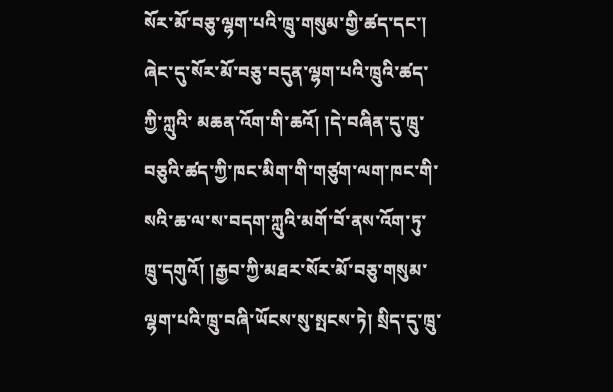སོར་མོ་བཅུ་ལྷག་པའི་ཁྲུ་གསུམ་གྱི་ཚད་དང་། ཞེང་དུ་སོར་མོ་བཅུ་བདུན་ལྷག་པའི་ཁྲུའི་ཚད་ཀྱི་ཀླུའི་ མཆན་འོག་གི་ཆའོ། །དེ་བཞིན་དུ་ཁྲུ་བཅུའི་ཚད་ཀྱི་ཁང་མིག་གི་གཙུག་ལག་ཁང་གི་སའི་ཆ་ལ་ས་བདག་ཀླུའི་མགོ་བོ་ནས་འོག་ཏུ་ཁྲུ་དགུའོ། །རྒྱབ་ཀྱི་མཐར་སོར་མོ་བཅུ་གསུམ་ལྷག་པའི་ཁྲུ་བཞི་ཡོངས་སུ་སྤངས་ཏེ། སྲིད་དུ་ཁྲུ་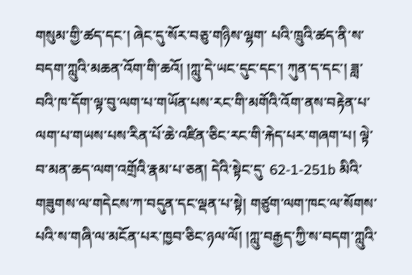གསུམ་གྱི་ཚད་དང་། ཞེང་དུ་སོར་བཅུ་གཉིས་ལྷག་ པའི་ཁྲུའི་ཚད་ནི་ས་བདག་ཀླུའི་མཆན་འོག་གི་ཆའོ། །ཀླུ་དེ་ཡང་དུང་དང་། ཀུན་ད་དང་། ཟླ་བའི་ཁ་དོག་ལྟ་བུ་ལག་པ་གཡོན་པས་རང་གི་མགོའི་འོག་ནས་བརྟེན་པ་ལག་པ་གཡས་པས་རིན་པོ་ཆེ་འཛིན་ཅིང་རང་གི་རྐེད་པར་གཞག་པ། ལྟེ་བ་མན་ཆད་ལག་འགྲོའི་རྣམ་པ་ཅན། དེའི་སྟེང་དུ་ 62-1-251b མིའི་གཟུགས་ལ་གདེངས་ཀ་བདུན་དང་ལྡན་པ་སྟེ། གཙུག་ལག་ཁང་ལ་སོགས་པའི་ས་གཞི་ལ་མངོན་པར་ཁྱབ་ཅིང་ཉལ་ལོ། །ཀླུ་བརྒྱད་ཀྱི་ས་བདག་ཀླུའི་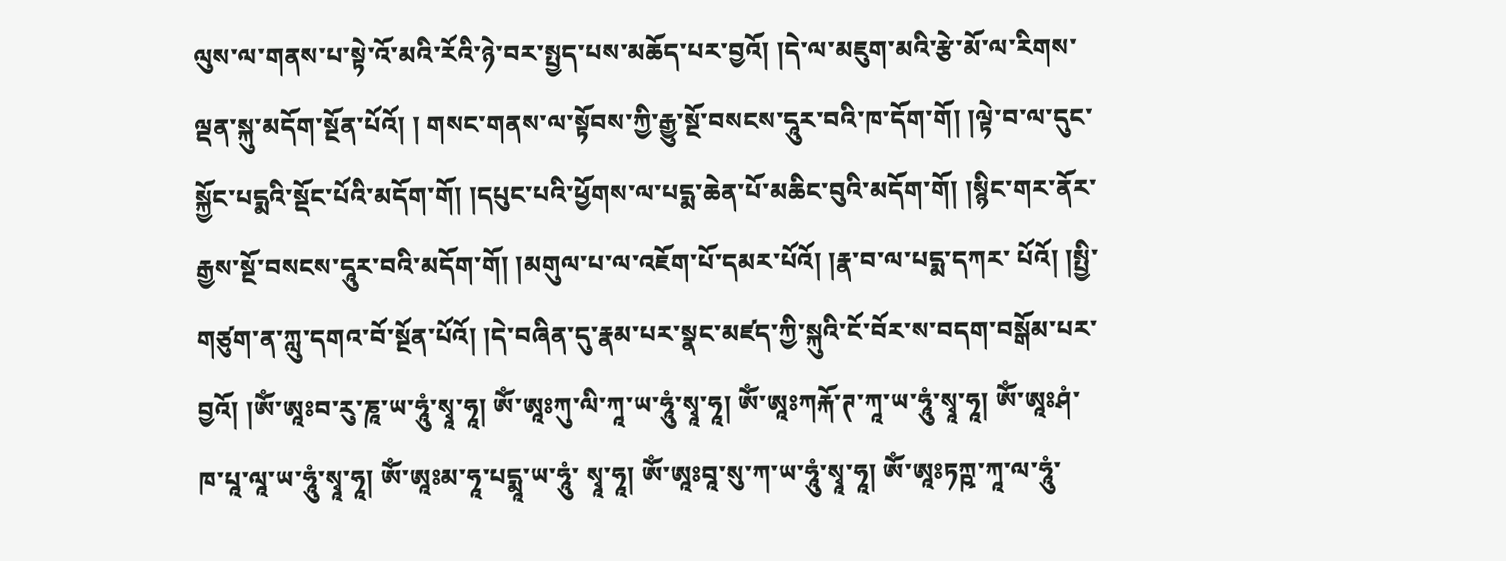ལུས་ལ་གནས་པ་སྟེ་འོ་མའི་རོའི་ཉེ་བར་སྤྱད་པས་མཆོད་པར་བྱའོ། །དེ་ལ་མཇུག་མའི་རྩེ་མོ་ལ་རིགས་ལྡན་སྐུ་མདོག་སྔོན་པོའོ། ། གསང་གནས་ལ་སྟོབས་ཀྱི་རྒྱུ་སྔོ་བསངས་དཱུར་བའི་ཁ་དོག་གོ། །ལྟེ་བ་ལ་དུང་སྐྱོང་པདྨའི་སྡོང་པོའི་མདོག་གོ། །དཔུང་པའི་ཕྱོགས་ལ་པདྨ་ཆེན་པོ་མཆིང་བུའི་མདོག་གོ། །སྙིང་གར་ནོར་རྒྱས་སྔོ་བསངས་དཱུར་བའི་མདོག་གོ། །མགུལ་པ་ལ་འཇོག་པོ་དམར་པོའོ། །རྣ་བ་ལ་པདྨ་དཀར་ པོའོ། །སྤྱི་གཙུག་ན་ཀླུ་དགའ་བོ་སྔོན་པོའོ། །དེ་བཞིན་དུ་རྣམ་པར་སྣང་མཛད་ཀྱི་སྐུའི་ངོ་བོར་ས་བདག་བསྒོམ་པར་བྱའོ། །ཨོཾ་ཨཱཿབ་རུ་ཎཱ་ཡ་ཧཱུཾ་སྭཱ་ཧཱ། ཨོཾ་ཨཱཿཀུ་ལི་ཀཱ་ཡ་ཧཱུཾ་སྭཱ་ཧཱ། ཨོཾ་ཨཱཿཀརྐོ་ཊ་ཀཱ་ཡ་ཧཱུཾ་སྭཱ་ཧཱ། ཨོཾ་ཨཱཿཤཾ་ཁ་པཱ་ལཱ་ཡ་ཧཱུཾ་སྭཱ་ཧཱ། ཨོཾ་ཨཱཿམ་ཧཱ་པདྨཱ་ཡ་ཧཱུཾ་ སྭཱ་ཧཱ། ཨོཾ་ཨཱཿབཱ་སུ་ཀ་ཡ་ཧཱུཾ་སྭཱ་ཧཱ། ཨོཾ་ཨཱཿཏཀྵ་ཀཱ་ལ་ཧཱུཾ་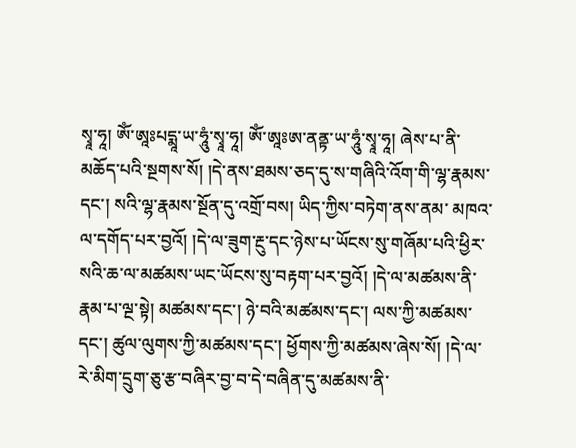སྭཱ་ཧཱ། ཨོཾ་ཨཱཿཔདྨཱ་ཡ་ཧཱུཾ་སྭཱ་ཧཱ། ཨོཾ་ཨཱཿཨ་ནནྟ་ཡ་ཧཱུཾ་སྭཱ་ཧཱ། ཞེས་པ་ནི་མཆོད་པའི་སྔགས་སོ། །དེ་ནས་ཐམས་ཅད་དུ་ས་གཞིའི་འོག་གི་ལྷ་རྣམས་དང་། སའི་ལྷ་རྣམས་སྔོན་དུ་འགྲོ་བས། ཡིད་ཀྱིས་བཏེག་ནས་ནམ་ མཁའ་ལ་དགོད་པར་བྱའོ། །དེ་ལ་ཟུག་རྔུ་དང་ཉེས་པ་ཡོངས་སུ་གཞོམ་པའི་ཕྱིར་སའི་ཆ་ལ་མཚམས་ཡང་ཡོངས་སུ་བརྟག་པར་བྱའོ། །དེ་ལ་མཚམས་ནི་རྣམ་པ་ལྔ་སྟེ། མཚམས་དང་། ཉེ་བའི་མཚམས་དང་། ལས་ཀྱི་མཚམས་དང་། ཚུལ་ལུགས་ཀྱི་མཚམས་དང་། ཕྱོགས་ཀྱི་མཚམས་ཞེས་སོ། །དེ་ལ་རེ་མིག་དྲུག་ཅུ་རྩ་བཞིར་བྱ་བ་དེ་བཞིན་དུ་མཚམས་ནི་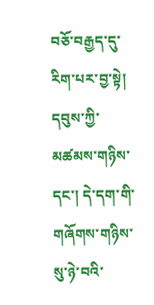བཅོ་བརྒྱད་དུ་རིག་པར་བྱ་སྟེ། དབུས་ཀྱི་མཚམས་གཉིས་དང་། དེ་དག་གི་གཞོགས་གཉིས་སུ་ཉེ་བའི་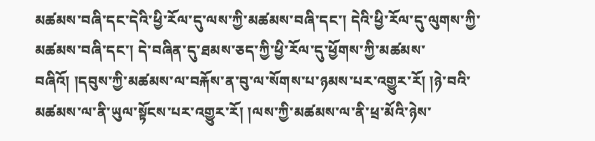མཚམས་བཞི་དང་དེའི་ཕྱི་རོལ་དུ་ལས་ཀྱི་མཚམས་བཞི་དང་། དེའི་ཕྱི་རོལ་དུ་ལུགས་ཀྱི་ མཚམས་བཞི་དང་། དེ་བཞིན་དུ་ཐམས་ཅད་ཀྱི་ཕྱི་རོལ་དུ་ཕྱོགས་ཀྱི་མཚམས་བཞིའོ། །དབུས་ཀྱི་མཚམས་ལ་བརྐོས་ན་བུ་ལ་སོགས་པ་ཉམས་པར་འགྱུར་རོ། །ཉེ་བའི་མཚམས་ལ་ནི་ཡུལ་སྟོངས་པར་འགྱུར་རོ། །ལས་ཀྱི་མཚམས་ལ་ནི་ཕྲ་མོའི་ཉེས་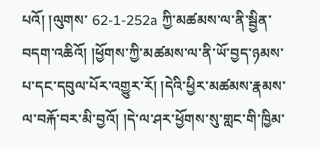པའོ། །ལུགས་ 62-1-252a ཀྱི་མཚམས་ལ་ནི་སྦྱིན་བདག་འཆིའོ། །ཕྱོགས་ཀྱི་མཚམས་ལ་ནི་ཡོ་བྱད་ཉམས་པ་དང་དབུལ་པོར་འགྱུར་རོ། །དེའི་ཕྱིར་མཚམས་རྣམས་ལ་བརྐོ་བར་མི་བྱའོ། །དེ་ལ་ཤར་ཕྱོགས་སུ་གླང་གི་ཁྱིམ་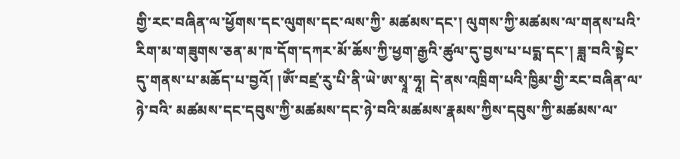གྱི་རང་བཞིན་ལ་ཕྱོགས་དང་ལུགས་དང་ལས་ཀྱི་ མཚམས་དང་། ལུགས་ཀྱི་མཚམས་ལ་གནས་པའི་རིག་མ་གཟུགས་ཅན་མ་ཁ་དོག་དཀར་མོ་ཆོས་ཀྱི་ཕྱག་རྒྱའི་ཚུལ་དུ་བྱས་པ་པདྨ་དང་། ཟླ་བའི་སྟེང་དུ་གནས་པ་མཆོད་པ་བྱའོ། །ཨོཾ་བཛྲ་རུ་པི་ནི་ཡེ་ཨ་སྭཱ་ཧཱ། དེ་ནས་འཁྲིག་པའི་ཁྱིམ་གྱི་རང་བཞིན་ལ་ཉེ་བའི་ མཚམས་དང་དབུས་ཀྱི་མཚམས་དང་ཉེ་བའི་མཚམས་རྣམས་ཀྱིས་དབུས་ཀྱི་མཚམས་ལ་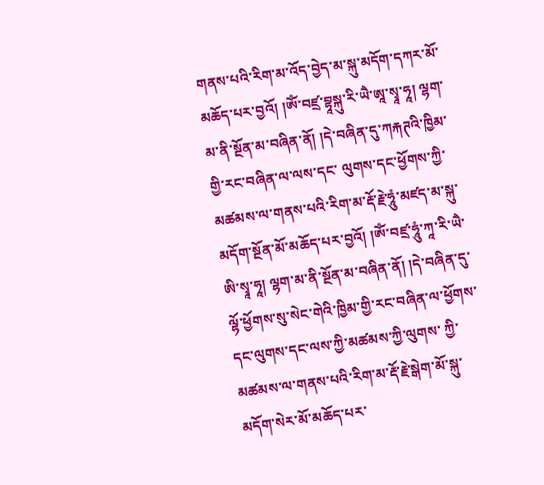གནས་པའི་རིག་མ་འོད་བྱེད་མ་སྐུ་མདོག་དཀར་མོ་མཆོད་པར་བྱའོ། །ཨོཾ་བཛྲ་བྷཱསྐུ་རི་ཡཻ་ཨཱ་སྭཱ་ཧཱ། ལྷག་མ་ནི་སྔོན་མ་བཞིན་ནོ། །དེ་བཞིན་དུ་ཀརྐཊའི་ཁྱིམ་གྱི་རང་བཞིན་ལ་ལས་དང་ ལུགས་དང་ཕྱོགས་ཀྱི་མཚམས་ལ་གནས་པའི་རིག་མ་རྡོ་རྗེ་ཧཱུཾ་མཛད་མ་སྐུ་མདོག་སྔོན་མོ་མཆོད་པར་བྱའོ། །ཨོཾ་བཛྲ་ཧཱུཾ་ཀཱ་རི་ཡཻ་ཨི་སྭཱ་ཧཱ། ལྷག་མ་ནི་སྔོན་མ་བཞིན་ནོ། །དེ་བཞིན་དུ་ལྷོ་ཕྱོགས་སུ་སེང་གེའི་ཁྱིམ་གྱི་རང་བཞིན་ལ་ཕྱོགས་དང་ལུགས་དང་ལས་ཀྱི་མཚམས་ཀྱི་ལུགས་ ཀྱི་མཚམས་ལ་གནས་པའི་རིག་མ་རྡོ་རྗེ་སྒེག་མོ་སྐུ་མདོག་སེར་མོ་མཆོད་པར་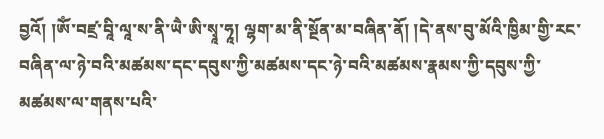བྱའོ། །ཨོཾ་བཛྲ་བཱི་ལཱ་ས་ནི་ཡཻ་ཨི་སྭཱ་ཧཱ། ལྷག་མ་ནི་སྔོན་མ་བཞིན་ནོ། །དེ་ནས་བུ་མོའི་ཁྱིམ་གྱི་རང་བཞིན་ལ་ཉེ་བའི་མཚམས་དང་དབུས་ཀྱི་མཚམས་དང་ཉེ་བའི་མཚམས་རྣམས་ཀྱི་དབུས་ཀྱི་ མཚམས་ལ་གནས་པའི་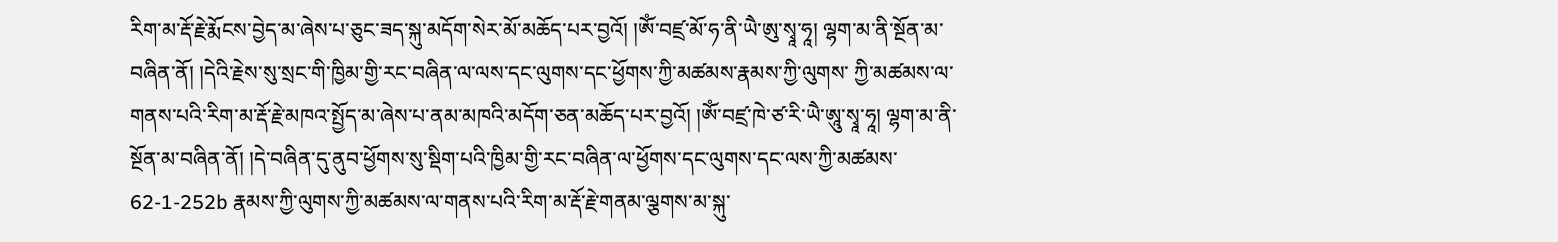རིག་མ་རྡོ་རྗེ་རྨོངས་བྱེད་མ་ཞེས་པ་ཅུང་ཟད་སྐུ་མདོག་སེར་མོ་མཆོད་པར་བྱའོ། །ཨོཾ་བཛྲ་མོ་ཧ་ནི་ཡཻ་ཨུ་སྭཱ་ཧཱ། ལྷག་མ་ནི་སྔོན་མ་བཞིན་ནོ། །དེའི་རྗེས་སུ་སྲང་གི་ཁྱིམ་གྱི་རང་བཞིན་ལ་ལས་དང་ལུགས་དང་ཕྱོགས་ཀྱི་མཚམས་རྣམས་ཀྱི་ལུགས་ ཀྱི་མཚམས་ལ་གནས་པའི་རིག་མ་རྡོ་རྗེ་མཁའ་སྤྱོད་མ་ཞེས་པ་ནམ་མཁའི་མདོག་ཅན་མཆོད་པར་བྱའོ། །ཨོཾ་བཛྲ་ཁེ་ཙ་རི་ཡཻ་ཨཱུ་སྭཱ་ཧཱ། ལྷག་མ་ནི་སྔོན་མ་བཞིན་ནོ། །དེ་བཞིན་དུ་ནུབ་ཕྱོགས་སུ་སྡིག་པའི་ཁྱིམ་གྱི་རང་བཞིན་ལ་ཕྱོགས་དང་ལུགས་དང་ལས་ཀྱི་མཚམས་ 62-1-252b རྣམས་ཀྱི་ལུགས་ཀྱི་མཚམས་ལ་གནས་པའི་རིག་མ་རྡོ་རྗེ་གནམ་ལྕགས་མ་སྐུ་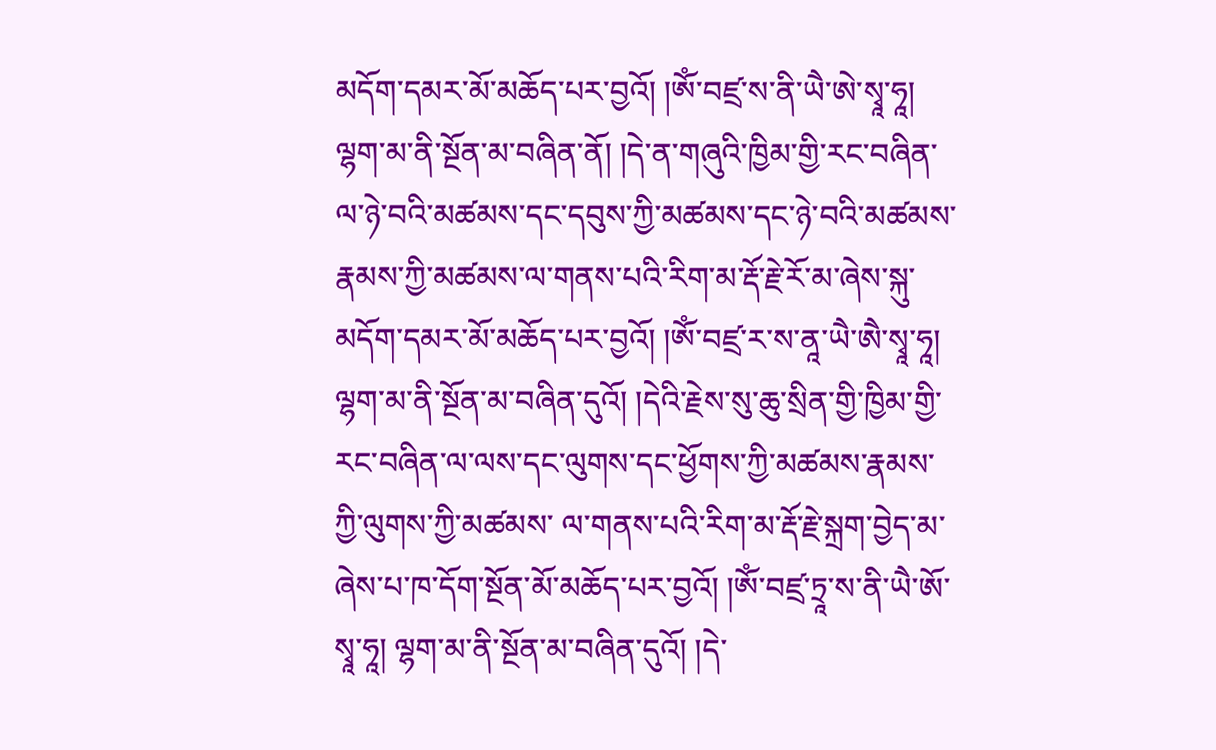མདོག་དམར་མོ་མཆོད་པར་བྱའོ། །ཨོཾ་བཛྲ་ས་ནི་ཡཻ་ཨེ་སྭཱ་ཧཱ། ལྷག་མ་ནི་སྔོན་མ་བཞིན་ནོ། །དེ་ན་གཞུའི་ཁྱིམ་གྱི་རང་བཞིན་ལ་ཉེ་བའི་མཚམས་དང་དབུས་ཀྱི་མཚམས་དང་ཉེ་བའི་མཚམས་ རྣམས་ཀྱི་མཚམས་ལ་གནས་པའི་རིག་མ་རྡོ་རྗེ་རོ་མ་ཞེས་སྐུ་མདོག་དམར་མོ་མཆོད་པར་བྱའོ། །ཨོཾ་བཛྲ་ར་ས་ནཱ་ཡཻ་ཨཻ་སྭཱ་ཧཱ། ལྷག་མ་ནི་སྔོན་མ་བཞིན་དུའོ། །དེའི་རྗེས་སུ་ཆུ་སྲིན་གྱི་ཁྱིམ་གྱི་རང་བཞིན་ལ་ལས་དང་ལུགས་དང་ཕྱོགས་ཀྱི་མཚམས་རྣམས་ཀྱི་ལུགས་ཀྱི་མཚམས་ ལ་གནས་པའི་རིག་མ་རྡོ་རྗེ་སྐྲག་བྱེད་མ་ཞེས་པ་ཁ་དོག་སྔོན་མོ་མཆོད་པར་བྱའོ། །ཨོཾ་བཛྲ་ཏྲཱ་ས་ནི་ཡཻ་ཨོ་སྭཱ་ཧཱ། ལྷག་མ་ནི་སྔོན་མ་བཞིན་དུའོ། །དེ་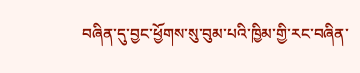བཞིན་དུ་བྱང་ཕྱོགས་སུ་བུམ་པའི་ཁྱིམ་གྱི་རང་བཞིན་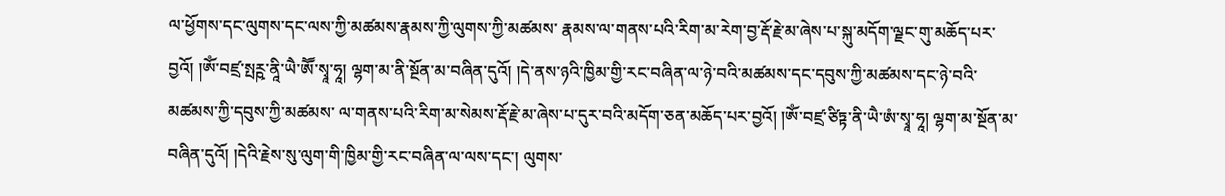ལ་ཕྱོགས་དང་ལུགས་དང་ལས་ཀྱི་མཚམས་རྣམས་ཀྱི་ལུགས་ཀྱི་མཚམས་ རྣམས་ལ་གནས་པའི་རིག་མ་རེག་བྱ་རྡོ་རྗེ་མ་ཞེས་པ་སྐུ་མདོག་ལྗང་གུ་མཆོད་པར་བྱའོ། །ཨོཾ་བཛྲ་སྤཪྵ་ནཱི་ཡཻ་ཨཽ་སྭཱ་ཧཱ། ལྷག་མ་ནི་སྔོན་མ་བཞིན་དུའོ། །དེ་ནས་ཉའི་ཁྱིམ་གྱི་རང་བཞིན་ལ་ཉེ་བའི་མཚམས་དང་དབུས་ཀྱི་མཚམས་དང་ཉེ་བའི་མཚམས་ཀྱི་དབུས་ཀྱི་མཚམས་ ལ་གནས་པའི་རིག་མ་སེམས་རྡོ་རྗེ་མ་ཞེས་པ་དུར་བའི་མདོག་ཅན་མཆོད་པར་བྱའོ། །ཨོཾ་བཛྲ་ཙིཏྟ་ནི་ཡཻ་ཨཾ་སྭཱ་ཧཱ། ལྷག་མ་སྔོན་མ་བཞིན་དུའོ། །དེའི་རྗེས་སུ་ལུག་གི་ཁྱིམ་གྱི་རང་བཞིན་ལ་ལས་དང་། ལུགས་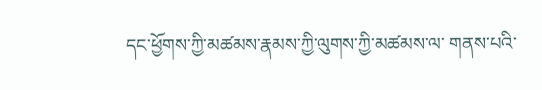དང་ཕྱོགས་ཀྱི་མཚམས་རྣམས་ཀྱི་ལུགས་ཀྱི་མཚམས་ལ་ གནས་པའི་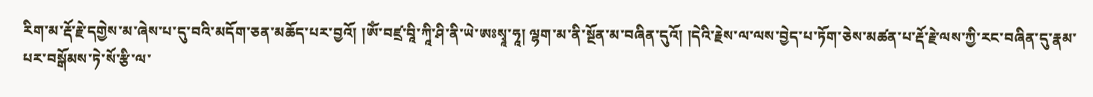རིག་མ་རྡོ་རྗེ་དགྱེས་མ་ཞེས་པ་དུ་བའི་མདོག་ཅན་མཆོད་པར་བྱའོ། །ཨོཾ་བཛྲ་བཱི་ཀཱི་ཤི་ནི་ཡེ་ཨཿསྭཱ་ཧཱ། ལྷག་མ་ནི་སྔོན་མ་བཞིན་དུའོ། །དེའི་རྗེས་ལ་ལས་བྱེད་པ་ཏོག་ཅེས་མཚན་པ་རྡོ་རྗེ་ལས་ཀྱི་རང་བཞིན་དུ་རྣམ་པར་བསྒོམས་ཏེ་སོ་རྩི་ལ་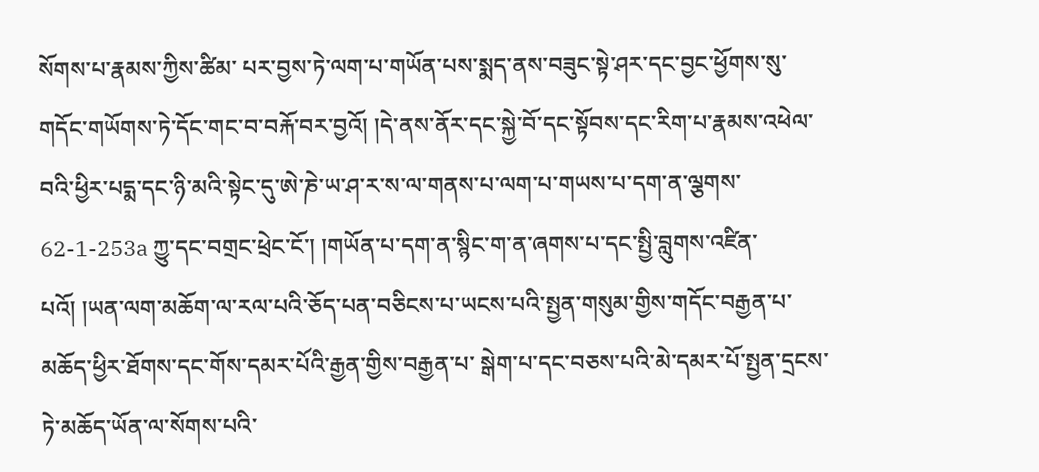སོགས་པ་རྣམས་ཀྱིས་ཚིམ་ པར་བྱས་ཏེ་ལག་པ་གཡོན་པས་སྨད་ནས་བཟུང་སྟེ་ཤར་དང་བྱང་ཕྱོགས་སུ་གདོང་གཡོགས་ཏེ་དོང་གང་བ་བརྐོ་བར་བྱའོ། །དེ་ནས་ནོར་དང་སྐྱེ་བོ་དང་སྟོབས་དང་རིག་པ་རྣམས་འཕེལ་བའི་ཕྱིར་པདྨ་དང་ཉི་མའི་སྟེང་དུ་ཨེ་ཎེ་ཡ་ཤ་ར་ས་ལ་གནས་པ་ལག་པ་གཡས་པ་དག་ན་ལྕགས་ 62-1-253a ཀྱུ་དང་བགྲང་ཕྲེང་ངོ་། །གཡོན་པ་དག་ན་སྙིང་ག་ན་ཞགས་པ་དང་སྤྱི་བླུགས་འཛིན་པའོ། །ཡན་ལག་མཆོག་ལ་རལ་པའི་ཅོད་པན་བཅིངས་པ་ཡངས་པའི་སྤྱན་གསུམ་གྱིས་གདོང་བརྒྱན་པ་མཆོད་ཕྱིར་ཐོགས་དང་གོས་དམར་པོའི་རྒྱན་གྱིས་བརྒྱན་པ་ སྒེག་པ་དང་བཅས་པའི་མེ་དམར་པོ་སྤྱན་དྲངས་ཏེ་མཆོད་ཡོན་ལ་སོགས་པའི་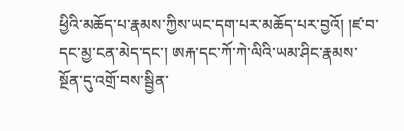ཕྱིའི་མཆོད་པ་རྣམས་ཀྱིས་ཡང་དག་པར་མཆོད་པར་བྱའོ། །ཛ་བ་དང་མྱ་ངན་མེད་དང་། ཨརྐ་དང་ཀོ་ཀེ་ལིའི་ཡམ་ཤིང་རྣམས་སྔོན་དུ་འགྲོ་བས་སྦྱིན་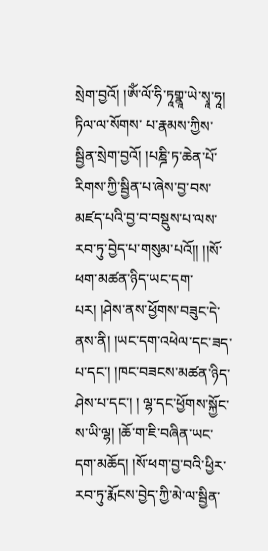སྲེག་བྱའོ། །ཨོཾ་ལོ་ཧི་ཏཱགྣཱ་ཡེ་སྭཱ་ཧཱ། ཏིལ་ལ་སོགས་ པ་རྣམས་ཀྱིས་སྦྱིན་སྲེག་བྱའོ། །པཎྜི་ཏ་ཆེན་པོ་རིགས་ཀྱི་སྦྱིན་པ་ཞེས་བྱ་བས་མཛད་པའི་བྱ་བ་བསྡུས་པ་ལས་རབ་ཏུ་བྱེད་པ་གསུམ་པའོ།། །།སོ་ཕག་མཚན་ཉིད་ཡང་དག་པར། །ཤེས་ནས་ཕྱོགས་བཟུང་དེ་ནས་ནི། །ཡང་དག་འཕེལ་དང་ཟད་པ་དང་། །ཁང་བཟངས་མཚན་ཉིད་ཤེས་པ་དང་། ། ལྷ་དང་ཕྱོགས་སྐྱོང་ས་ཡི་ལྷ། །ཆོ་ག་ཇི་བཞིན་ཡང་དག་མཆོད། །སོ་ཕག་བྱ་བའི་ཕྱིར་རབ་ཏུ་རྨོངས་བྱེད་ཀྱི་མེ་ལ་སྦྱིན་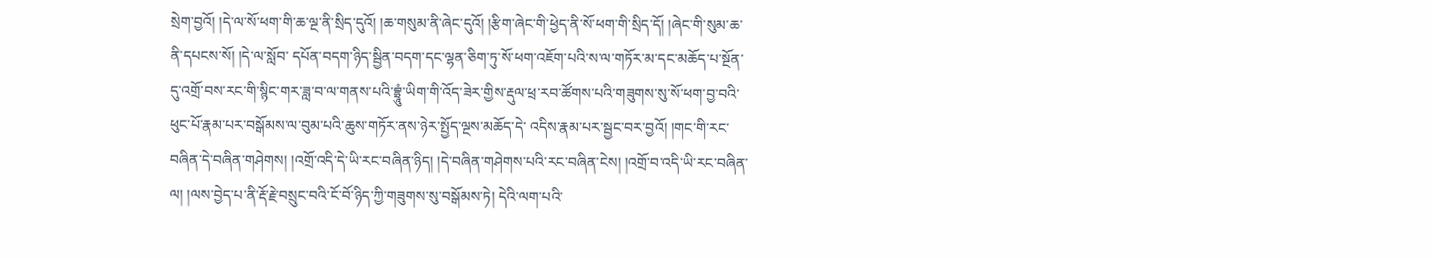སྲེག་བྱའོ། །དེ་ལ་སོ་ཕག་གི་ཆ་ལྔ་ནི་སྲིད་དུའོ། །ཆ་གསུམ་ནི་ཞེང་དུའོ། །རྩིག་ཞེང་གི་ཕྱེད་ནི་སོ་ཕག་གི་སྲིད་དོ། །ཞེང་གི་སུམ་ཆ་ནི་དཔངས་སོ། །དེ་ལ་སློབ་ དཔོན་བདག་ཉིད་སྦྱིན་བདག་དང་ལྷན་ཅིག་ཏུ་སོ་ཕག་འཇོག་པའི་ས་ལ་གཏོར་མ་དང་མཆོད་པ་སྔོན་དུ་འགྲོ་བས་རང་གི་སྙིང་གར་ཟླ་བ་ལ་གནས་པའི་བྷྲཱུཾ་ཡིག་གི་འོད་ཟེར་གྱིས་རྡུལ་ཕྲ་རབ་ཚོགས་པའི་གཟུགས་སུ་སོ་ཕག་བྱ་བའི་ཕུང་པོ་རྣམ་པར་བསྒོམས་ལ་བུམ་པའི་ཆུས་གཏོར་ནས་ཉེར་སྤྱོད་ལྔས་མཆོད་དེ་ འདིས་རྣམ་པར་སྦྱང་བར་བྱའོ། །གང་གི་རང་བཞིན་དེ་བཞིན་གཤེགས། །འགྲོ་འདི་དེ་ཡི་རང་བཞིན་ཉིད། །དེ་བཞིན་གཤེགས་པའི་རང་བཞིན་ངེས། །འགྲོ་བ་འདི་ཡི་རང་བཞིན་ལ། །ལས་བྱེད་པ་ནི་རྡོ་རྗེ་བསྲུང་བའི་ངོ་བོ་ཉིད་ཀྱི་གཟུགས་སུ་བསྒོམས་ཏེ། དེའི་ལག་པའི་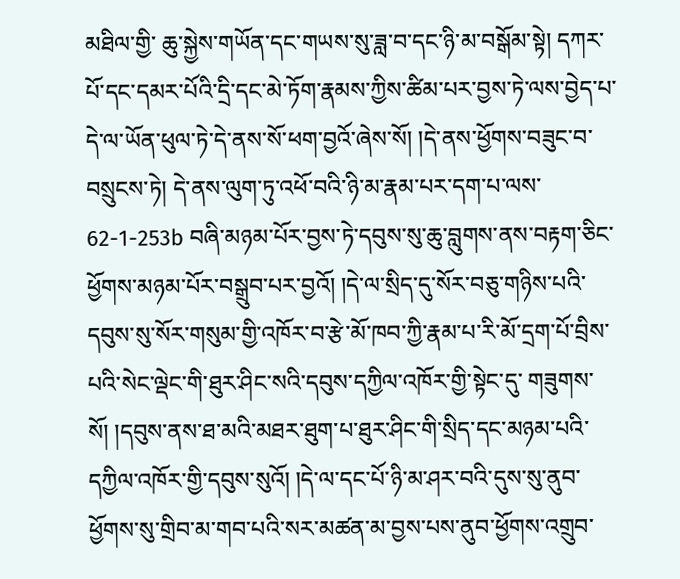མཐིལ་གྱི་ ཆུ་སྐྱེས་གཡོན་དང་གཡས་སུ་ཟླ་བ་དང་ཉི་མ་བསྒོམ་སྟེ། དཀར་པོ་དང་དམར་པོའི་དྲི་དང་མེ་ཏོག་རྣམས་ཀྱིས་ཚིམ་པར་བྱས་ཏེ་ལས་བྱེད་པ་དེ་ལ་ཡོན་ཕུལ་ཏེ་དེ་ནས་སོ་ཕག་བྱའོ་ཞེས་སོ། །དེ་ནས་ཕྱོགས་བཟུང་བ་བསྲུངས་ཏེ། དེ་ནས་ལུག་ཏུ་འཕོ་བའི་ཉི་མ་རྣམ་པར་དག་པ་ལས་ 62-1-253b བཞི་མཉམ་པོར་བྱས་ཏེ་དབུས་སུ་ཆུ་བླུགས་ནས་བརྟག་ཅིང་ཕྱོགས་མཉམ་པོར་བསྒྲུབ་པར་བྱའོ། །དེ་ལ་སྲིད་དུ་སོར་བཅུ་གཉིས་པའི་དབུས་སུ་སོར་གསུམ་གྱི་འཁོར་བ་རྩེ་མོ་ཁབ་ཀྱི་རྣམ་པ་རི་མོ་དྲག་པོ་བྲིས་པའི་སེང་ལྡེང་གི་ཐུར་ཤིང་སའི་དབུས་དཀྱིལ་འཁོར་གྱི་སྟེང་དུ་ གཟུགས་སོ། །དབུས་ནས་ཐ་མའི་མཐར་ཐུག་པ་ཐུར་ཤིང་གི་སྲིད་དང་མཉམ་པའི་དཀྱིལ་འཁོར་གྱི་དབུས་སུའོ། །དེ་ལ་དང་པོ་ཉི་མ་ཤར་བའི་དུས་སུ་ནུབ་ཕྱོགས་སུ་གྲིབ་མ་གབ་པའི་སར་མཚན་མ་བྱས་པས་ནུབ་ཕྱོགས་འགྲུབ་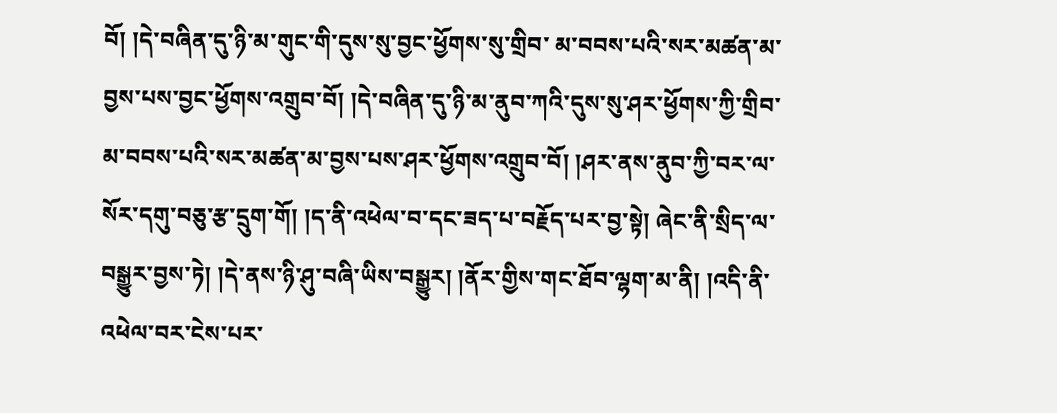བོ། །དེ་བཞིན་དུ་ཉི་མ་གུང་གི་དུས་སུ་བྱང་ཕྱོགས་སུ་གྲིབ་ མ་བབས་པའི་སར་མཚན་མ་བྱས་པས་བྱང་ཕྱོགས་འགྲུབ་བོ། །དེ་བཞིན་དུ་ཉི་མ་ནུབ་ཀའི་དུས་སུ་ཤར་ཕྱོགས་ཀྱི་གྲིབ་མ་བབས་པའི་སར་མཚན་མ་བྱས་པས་ཤར་ཕྱོགས་འགྲུབ་བོ། །ཤར་ནས་ནུབ་ཀྱི་བར་ལ་སོར་དགུ་བཅུ་རྩ་དྲུག་གོ། །ད་ནི་འཕེལ་བ་དང་ཟད་པ་བརྗོད་པར་བྱ་སྟེ། ཞེང་ནི་སྲིད་ལ་བསྒྱུར་བྱས་ཏེ། །དེ་ནས་ཉི་ཤུ་བཞི་ཡིས་བསྒྱུར། །ནོར་གྱིས་གང་ཐོབ་ལྷག་མ་ནི། །འདི་ནི་འཕེལ་བར་ངེས་པར་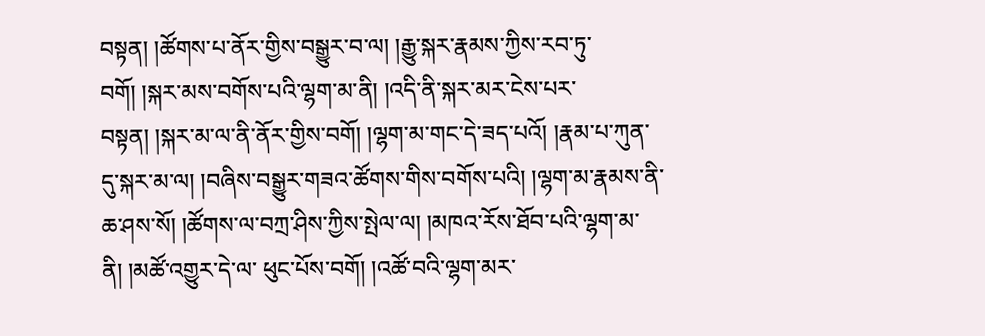བསྟན། །ཚོགས་པ་ནོར་གྱིས་བསྒྱུར་བ་ལ། །རྒྱུ་སྐར་རྣམས་ཀྱིས་རབ་ཏུ་བགོ། །སྐར་མས་བགོས་པའི་ལྷག་མ་ནི། །འདི་ནི་སྐར་མར་ངེས་པར་ བསྟན། །སྐར་མ་ལ་ནི་ནོར་གྱིས་བགོ། །ལྷག་མ་གང་དེ་ཟད་པའོ། །རྣམ་པ་ཀུན་དུ་སྐར་མ་ལ། །བཞིས་བསྒྱུར་གཟའ་ཚོགས་གིས་བགོས་པའི། །ལྷག་མ་རྣམས་ནི་ཆ་ཤས་སོ། །ཚོགས་ལ་བཀྲ་ཤིས་ཀྱིས་སྤེལ་ལ། །མཁའ་རོས་ཐོབ་པའི་ལྷག་མ་ནི། །མཚོ་འགྱུར་དེ་ལ་ ཕུང་པོས་བགོ། །འཚོ་བའི་ལྷག་མར་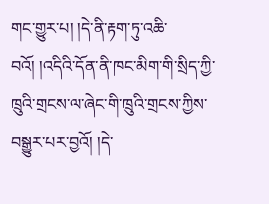གང་གྱུར་པ། །དེ་ནི་རྟག་ཏུ་འཆི་བའོ། །འདིའི་དོན་ནི་ཁང་མིག་གི་སྲིད་ཀྱི་ཁྲུའི་གྲངས་ལ་ཞེང་གི་ཁྲུའི་གྲངས་ཀྱིས་བསྒྱུར་པར་བྱའོ། །དེ་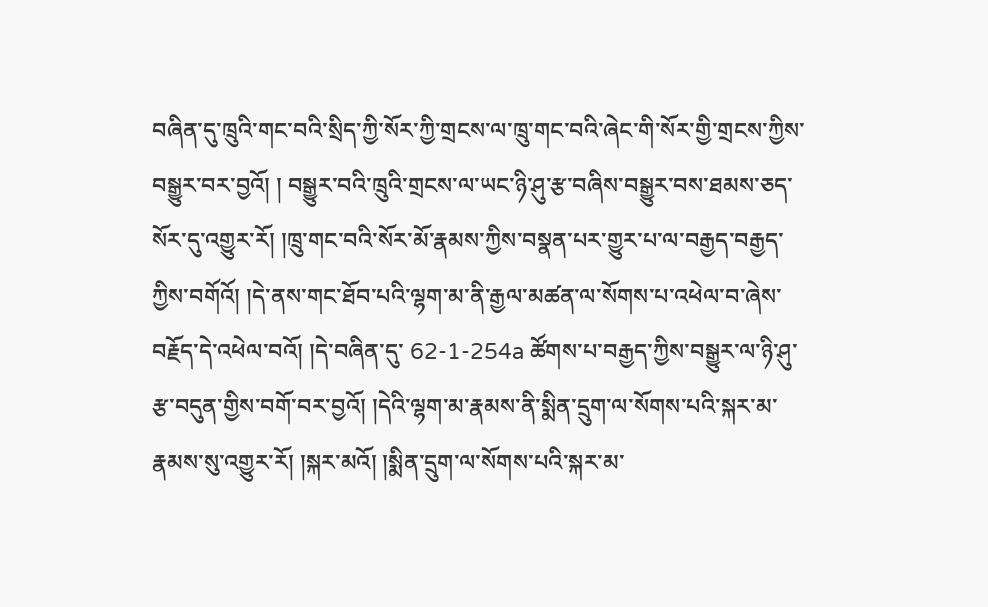བཞིན་དུ་ཁྲུའི་གང་བའི་སྲིད་ཀྱི་སོར་ཀྱི་གྲངས་ལ་ཁྲུ་གང་བའི་ཞེང་གི་སོར་གྱི་གྲངས་ཀྱིས་བསྒྱུར་བར་བྱའོ། ། བསྒྱུར་བའི་ཁྲུའི་གྲངས་ལ་ཡང་ཉི་ཤུ་རྩ་བཞིས་བསྒྱུར་བས་ཐམས་ཅད་སོར་དུ་འགྱུར་རོ། །ཁྲུ་གང་བའི་སོར་མོ་རྣམས་ཀྱིས་བསྣན་པར་གྱུར་པ་ལ་བརྒྱད་བརྒྱད་ཀྱིས་བགོའོ། །དེ་ནས་གང་ཐོབ་པའི་ལྷག་མ་ནི་རྒྱལ་མཚན་ལ་སོགས་པ་འཕེལ་བ་ཞེས་བརྗོད་དེ་འཕེལ་བའོ། །དེ་བཞིན་དུ་ 62-1-254a ཚོགས་པ་བརྒྱད་ཀྱིས་བསྒྱུར་ལ་ཉི་ཤུ་རྩ་བདུན་གྱིས་བགོ་བར་བྱའོ། །དེའི་ལྷག་མ་རྣམས་ནི་སྨིན་དྲུག་ལ་སོགས་པའི་སྐར་མ་རྣམས་སུ་འགྱུར་རོ། །སྐར་མའོ། །སྨིན་དྲུག་ལ་སོགས་པའི་སྐར་མ་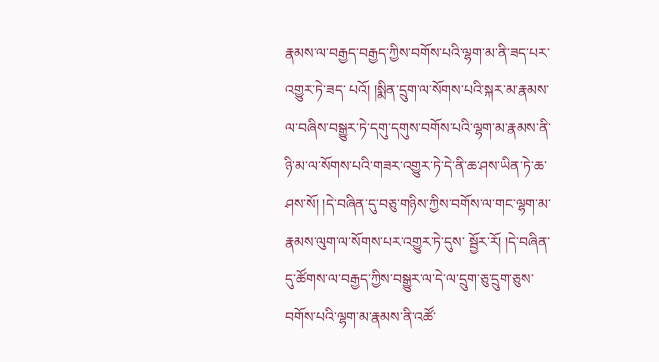རྣམས་ལ་བརྒྱད་བརྒྱད་ཀྱིས་བགོས་པའི་ལྷག་མ་ནི་ཟད་པར་འགྱུར་ཏེ་ཟད་ པའོ། །སྨིན་དྲུག་ལ་སོགས་པའི་སྐར་མ་རྣམས་ལ་བཞིས་བསྒྱུར་ཏེ་དགུ་དགུས་བགོས་པའི་ལྷག་མ་རྣམས་ནི་ཉི་མ་ལ་སོགས་པའི་གཟར་འགྱུར་ཏེ་དེ་ནི་ཆ་ཤས་ཡིན་ཏེ་ཆ་ཤས་སོ། །དེ་བཞིན་དུ་བཅུ་གཉིས་ཀྱིས་བགོས་ལ་གང་ལྷག་མ་རྣམས་ལུག་ལ་སོགས་པར་འགྱུར་ཏེ་དུས་ སྦྱོར་རོ། །དེ་བཞིན་དུ་ཚོགས་ལ་བརྒྱད་ཀྱིས་བསྒྱུར་ལ་དེ་ལ་དྲུག་ཅུ་དྲུག་ཅུས་བགོས་པའི་ལྷག་མ་རྣམས་ནི་འཚོ་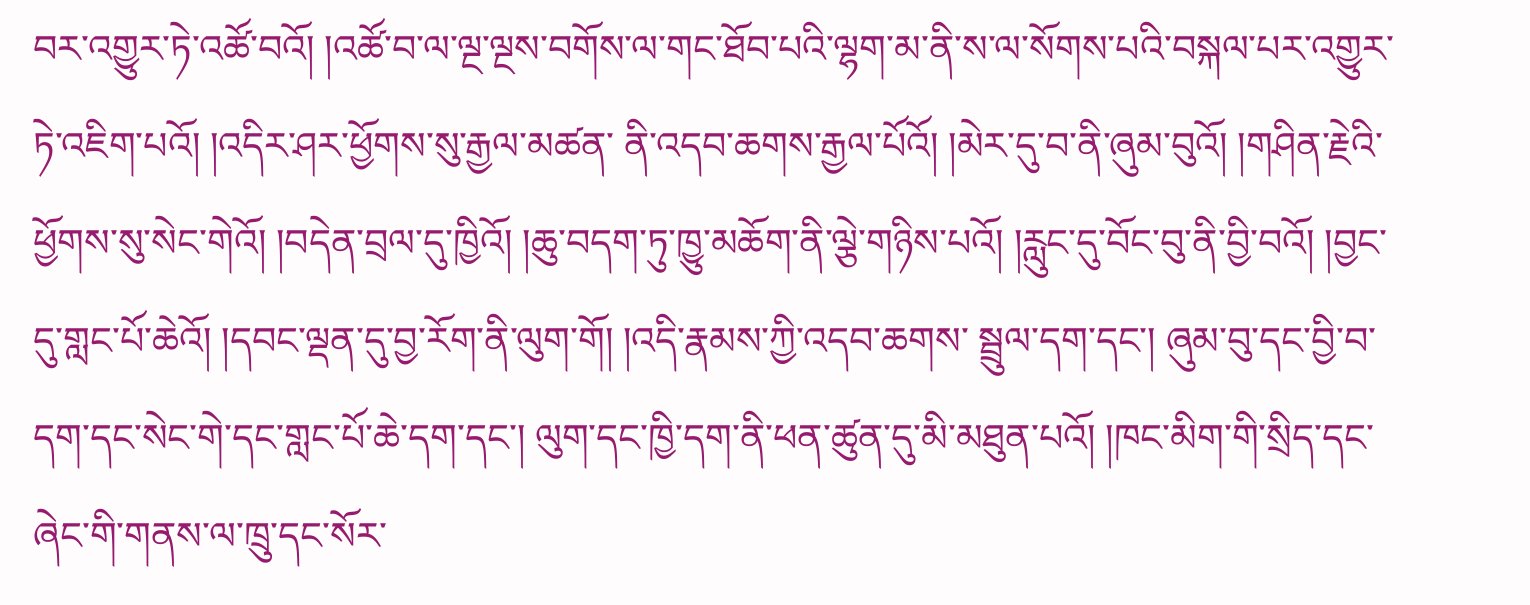བར་འགྱུར་ཏེ་འཚོ་བའོ། །འཚོ་བ་ལ་ལྔ་ལྔས་བགོས་ལ་གང་ཐོབ་པའི་ལྷག་མ་ནི་ས་ལ་སོགས་པའི་བསྐལ་པར་འགྱུར་ཏེ་འཇིག་པའོ། །འདིར་ཤར་ཕྱོགས་སུ་རྒྱལ་མཚན་ ནི་འདབ་ཆགས་རྒྱལ་པོའོ། །མེར་དུ་བ་ནི་ཞུམ་བུའོ། །གཤིན་རྗེའི་ཕྱོགས་སུ་སེང་གེའོ། །བདེན་བྲལ་དུ་ཁྱིའོ། །ཆུ་བདག་ཏུ་ཁྱུ་མཆོག་ནི་ལྕེ་གཉིས་པའོ། །རླུང་དུ་བོང་བུ་ནི་བྱི་བའོ། །བྱང་དུ་གླང་པོ་ཆེའོ། །དབང་ལྡན་དུ་བྱ་རོག་ནི་ལུག་གོ། །འདི་རྣམས་ཀྱི་འདབ་ཆགས་ སྦྲུལ་དག་དང་། ཞུམ་བུ་དང་བྱི་བ་དག་དང་སེང་གེ་དང་གླང་པོ་ཆེ་དག་དང་། ལུག་དང་ཁྱི་དག་ནི་ཕན་ཚུན་དུ་མི་མཐུན་པའོ། །ཁང་མིག་གི་སྲིད་དང་ཞེང་གི་གནས་ལ་ཁྲུ་དང་སོར་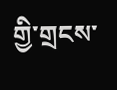གྱི་གྲངས་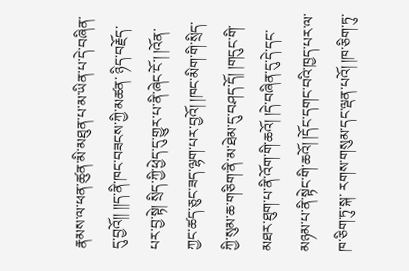རྣམས་ལ་ཕན་ཚུན་མི་མཐུན་པ་མ་ཡིན་པ་དེ་བཞིན་དུ་བྱའོ།། །།ད་ནི་ཁང་བཟངས་ཀྱི་མཚན་ ཉིད་བརྗོད་པར་བྱ་སྟེ། སྲིད་ཀྱི་ཕྱེད་དུ་གྱུར་པ་ནི་ཞེང་ངོ་། །འོན་ཀྱང་ཚད་ཅུང་ཟད་ལྷག་པར་བྱའོ། །ཁང་མིག་གི་སྲིད་ཀྱི་སུམ་ཆ་གཅིག་ནི་མ་ཐེམ་དུ་བཤད་དོ། །གདུང་གི་མཐར་ཐུག་པ་ནི་འོག་གི་ཆའོ། །དེ་བཞིན་དུ་དེ་དང་མཉམ་པ་ནི་སྟེང་གི་ཆའོ། །དོང་དགང་བའི་ཁྱད་པར་ལ་ཁ་ཅིག་ཏུ་སྐ་ རགས་གསུམ་དང་ལྡན་པའོ། །ཁ་ཅིག་ཏུ་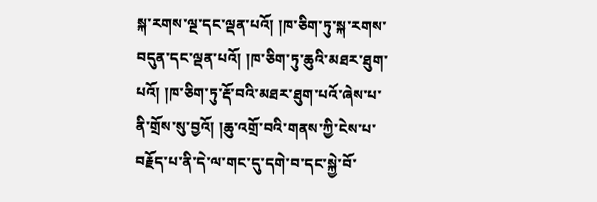སྐ་རགས་ལྔ་དང་ལྡན་པའོ། །ཁ་ཅིག་ཏུ་སྐ་རགས་བདུན་དང་ལྡན་པའོ། །ཁ་ཅིག་ཏུ་ཆུའི་མཐར་ཐུག་པའོ། །ཁ་ཅིག་ཏུ་རྡོ་བའི་མཐར་ཐུག་པའོ་ཞེས་པ་ནི་གྲོས་སུ་བྱའོ། །ཆུ་འགྲོ་བའི་གནས་ཀྱི་ངེས་པ་བརྗོད་པ་ནི་དེ་ལ་གང་དུ་དགེ་བ་དང་སྐྱེ་བོ་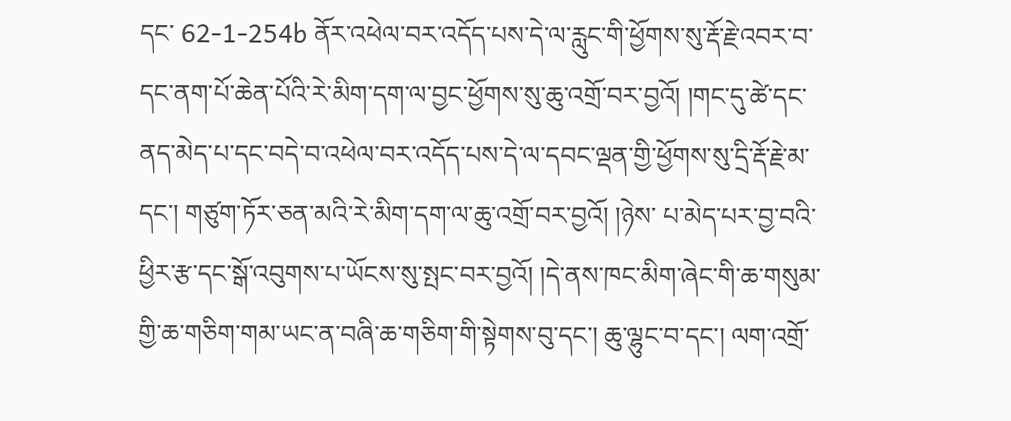དང་ 62-1-254b ནོར་འཕེལ་བར་འདོད་པས་དེ་ལ་རླུང་གི་ཕྱོགས་སུ་རྡོ་རྗེ་འབར་བ་དང་ནག་པོ་ཆེན་པོའི་རེ་མིག་དག་ལ་བྱང་ཕྱོགས་སུ་ཆུ་འགྲོ་བར་བྱའོ། །གང་དུ་ཚེ་དང་ནད་མེད་པ་དང་བདེ་བ་འཕེལ་བར་འདོད་པས་དེ་ལ་དབང་ལྡན་གྱི་ཕྱོགས་སུ་དྲི་རྡོ་རྗེ་མ་དང་། གཙུག་ཏོར་ཅན་མའི་རེ་མིག་དག་ལ་ཆུ་འགྲོ་བར་བྱའོ། །ཉེས་ པ་མེད་པར་བྱ་བའི་ཕྱིར་རྩ་དང་སྒོ་འབུགས་པ་ཡོངས་སུ་སྤང་བར་བྱའོ། །དེ་ནས་ཁང་མིག་ཞེང་གི་ཆ་གསུམ་གྱི་ཆ་གཅིག་གམ་ཡང་ན་བཞི་ཆ་གཅིག་གི་སྟེགས་བུ་དང་། ཆུ་ལྷུང་བ་དང་། ལག་འགྲོ་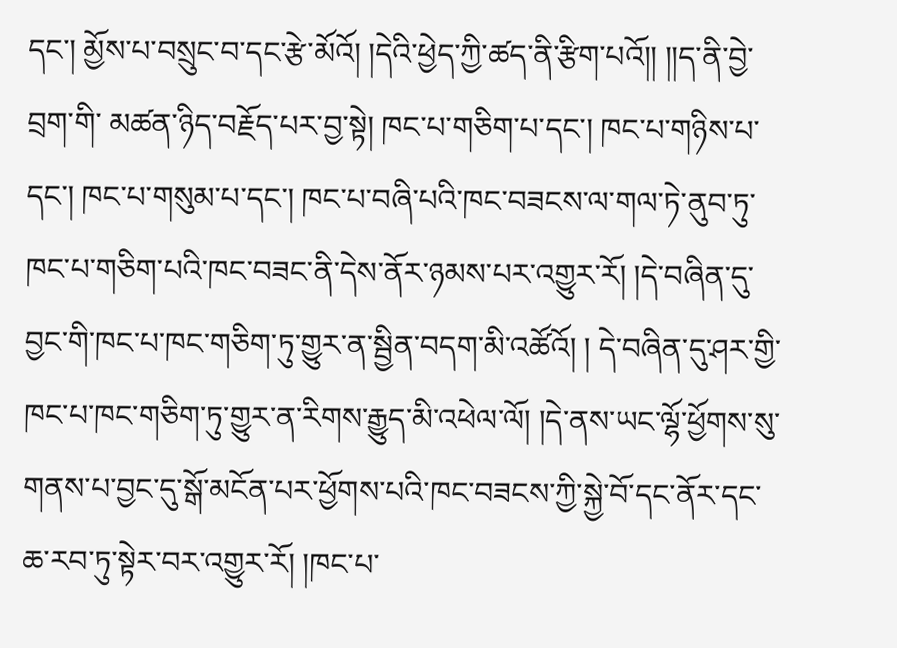དང་། མྱོས་པ་བསྲུང་བ་དང་རྩེ་མོའོ། །དེའི་ཕྱེད་ཀྱི་ཚད་ནི་རྩིག་པའོ།། །།ད་ནི་བྱེ་བྲག་གི་ མཚན་ཉིད་བརྗོད་པར་བྱ་སྟེ། ཁང་པ་གཅིག་པ་དང་། ཁང་པ་གཉིས་པ་དང་། ཁང་པ་གསུམ་པ་དང་། ཁང་པ་བཞི་པའི་ཁང་བཟངས་ལ་གལ་ཏེ་ནུབ་ཏུ་ཁང་པ་གཅིག་པའི་ཁང་བཟང་ནི་དེས་ནོར་ཉམས་པར་འགྱུར་རོ། །དེ་བཞིན་དུ་བྱང་གི་ཁང་པ་ཁང་གཅིག་ཏུ་གྱུར་ན་སྦྱིན་བདག་མི་འཚོའོ། ། དེ་བཞིན་དུ་ཤར་གྱི་ཁང་པ་ཁང་གཅིག་ཏུ་གྱུར་ན་རིགས་རྒྱུད་མི་འཕེལ་ལོ། །དེ་ནས་ཡང་ལྷོ་ཕྱོགས་སུ་གནས་པ་བྱང་དུ་སྒོ་མངོན་པར་ཕྱོགས་པའི་ཁང་བཟངས་ཀྱི་སྐྱེ་བོ་དང་ནོར་དང་ཆ་རབ་ཏུ་སྟེར་བར་འགྱུར་རོ། །ཁང་པ་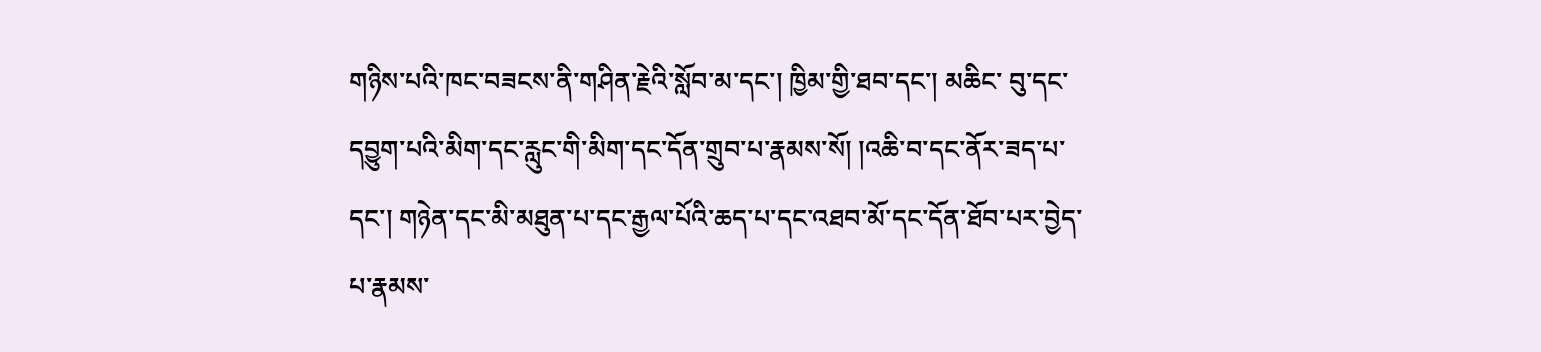གཉིས་པའི་ཁང་བཟངས་ནི་གཤིན་རྗེའི་སློབ་མ་དང་། ཁྱིམ་གྱི་ཐབ་དང་། མཆིང་ བུ་དང་དབྱུག་པའི་མིག་དང་རླུང་གི་མིག་དང་དོན་གྲུབ་པ་རྣམས་སོ། །འཆི་བ་དང་ནོར་ཟད་པ་དང་། གཉེན་དང་མི་མཐུན་པ་དང་རྒྱལ་པོའི་ཆད་པ་དང་འཐབ་མོ་དང་དོན་ཐོབ་པར་བྱེད་པ་རྣམས་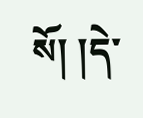སོ། །དེ་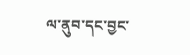ལ་ནུབ་དང་བྱང་